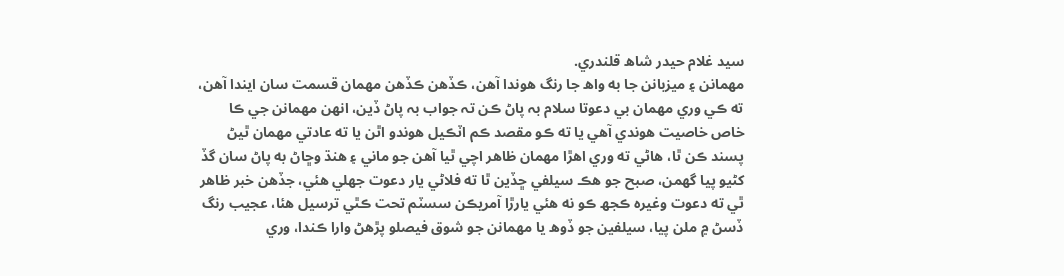سيد غلام حيدر شاھ قلندري.
مھمانن ۽ ميزبانن جا به واھ جا رنگ ھوندا آھن، ڪڏھن ڪڏھن مھمان قسمت سان ايندا آھن، ته ڪي وري مھمان بي دعوتا سلام بہ پاڻ ڪن تہ جواب بہ پاڻ ڏين، انھن مھمانن جي ڪا خاص خاصيت ھوندي آھي يا ته ڪو مقصد ڪم اٽڪيل ھوندو اٿن يا ته عادتي مھمان ٿيڻ پسند ڪن ٿا، ھاڻي ته وري اھڙا مھمان ظاهر اچي ٿيا آهن جو ماني ۽ ھنڌ وڇاڻ به پاڻ سان گڏ کڻيو پيا گھمن، صبح جو ھڪ سيلفي ڇڏين ٿا ته فلاڻي يار دعوت جھلي هئي، جڏھن خبر ظاھر ٿي ته دعوت وغيرہ ڪجھ ڪو نه ھئي يارڙا آمريڪن سسٽم تحت ڪٿي ترسيل ھئا، عجيب رنگ ڏسڻ ۾ ملن پيا، سيلفين جو ڏوھ يا مھمانن جو شوق فيصلو پڙھڻ وارا ڪندا، وري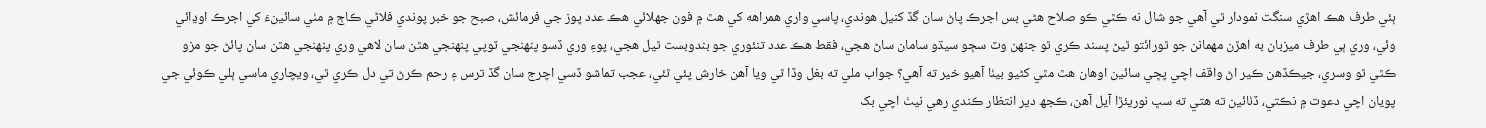ٻئي طرف ھڪ اھڙي سنگت نمودار ٿي آھي جو شال نه ڪٿي ڪو صلاح ھڻي بس اجرڪ پاڻ سان گڏ کنيل ھوندي، پاسي واري ھمراهه کي ھٿ ۾ فون جھلائي ھڪ عدد پوز جي فرمائش، صبح جو خبر پوندي فلاڻي ڪاڄ ۾ مٺي سائينءَ کي اجرڪ اوڍائي وئي، وري ٻي طرف ميزبان به اھڙن مھمانن جو ٿورائتو ٿيڻ پسند ڪري ٿو جنهن وٽ سڄو سيڌو سامان ساڻ ھجي، فقط ھڪ عدد تنئوري جو بندوبست ٿيل ھجي، پوءِ وري ڏسو پنھنجي ٽوپي پنهنجي ھٿن سان لاھي وري پنھنجي ھٿن سان پائڻ جو مزو ڪٿي ٿو وسري، جيڪڏهن ڪير اڻ واقف اچي پڇي سائين اوھان ھٿ مٿي کڻيو بيٺا آھيو خير ته آھي؟ جواب ملي ته بغل وڏا ٿي ويا آھن خارش پئي ٿئي، عجب تماشو ڏسي اچرج سان گڏ ترس ۽ رحم ڪرڻ تي دل ڪري ٿي، ويچاري ماسي ٻلي ڪوئي جي پويان اچي دعوت ۾ نڪتي، ڏٺائين ته هتي ته سڀ نوريئڙا آيل آهن، ڪجھ دير انتظار ڪندي رھي نيٺ اچي بک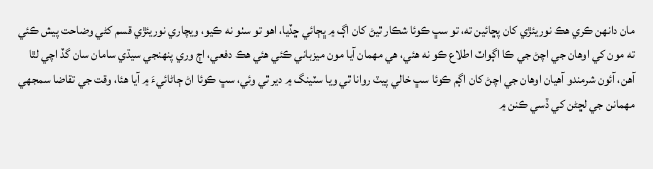مان دانھن ڪري ھڪ نوريئڙي کان پڇائين ته، تو سڀ ڪوئا شڪار ٿيڻ کان اڳ ۾ ڀڄائي ڇڏيا، اھو تو سٺو نه ڪيو، ويچاري نوريئڙي قسم کڻي وضاحت پيش ڪئي ته مون کي اوھان جي اچڻ جي ڪا اڳواٽ اطلاع ڪو نه ھئي، ھي مھمان آيا مون ميزباني ڪئي ھئي ھڪ دفعي، اڄ وري پنهنجي سيڌي سامان سان گڏ اچي لٿا آهن، آئون شرمندو آھيان اوھان جي اچڻ کان اڳم ڪوئا سڀ خالي پيٽ روانا ٿي ويا سٽينگ ۾ دير ٿي وئي، سڀ ڪوئا اڻ ڄاڻائيءَ ۾ آيا ھئا، وقت جي تقاضا سمجھي مھمانن جي لڇڻن کي ڏسي ڪنن ۾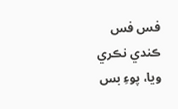فس فس ڪندي نڪري ويا، پوءِ بس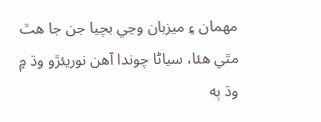مھمان ۽ ميزبان وڃي بچيا جن جا ھٿ مٿي ھئا، سياڻا چوندا آھن نوريئڙو وڌ ۾ وڌ ٻه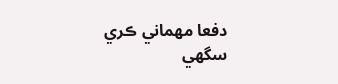دفعا مھماني ڪري سگهي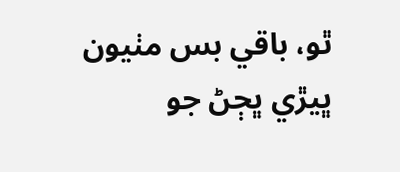ٿو، باقي بس مٺيون ڀيڙي ڀڄڻ جو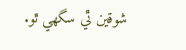شوقين ٿي سگهي ٿو.